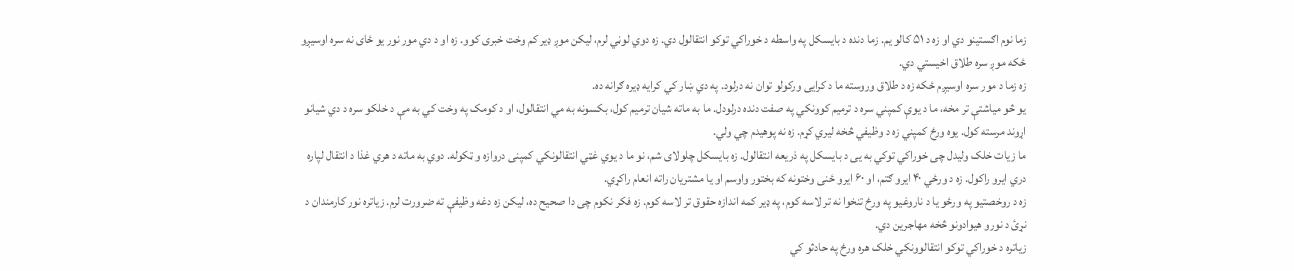زما نوم اګستینو دي او زه د ۵۱ کالو یم. زما دنده د بایسکل په واسطه د خوراکي توکو انتقالول دي. زه دوي لوڼي لرم، لیکن موږ ډیر کم وخت خبری کوو. زه او د دي مور نور یو ځای نه سره اوسیږو ځکه موږ سره طلاق اخیستي دي.
زه زما د مور سره اوسیږم ځکه زه د طلاق وروسته ما د کرایی ورکولو توان نه درلود. په دي ښار کي کرایه ډیره ګرانه ده.
یو څو میاشتې تر مخه، ما د یوې کمپني سره د ترمیم کوونکي په صفت دنده درلودل. ما به ماته شیان ترمیم کول، بکسونه به مي انتقالول، او د کومک په وخت کي به مې د خلکو سره د دي شیانو اړوند مرسته کول. یوه ورځ کمپني زه د وظیفي څخه لیري کړم. زه نه پوهیدم چي ولي.
ما زیات خلک ولیدل چی خوراکي توکي به یی د بایسکل په ذریعه انتقالول. زه بایسکل چلولای شم، نو ما د یوي غټي انتقالونکي کمپنی دروازه و ټکوله. دوي به ماته د هري غذا د انتقال لپاره دري ایرو راکول. زه د ورځي ۴۰ ایرو ګتم، او ۶۰ ایرو ځنی وختونه که بختور واوسم او یا مشتریان راته انعام راکړي.
زه د روخصتیو په ورځو یا د ناروغیو په ورځ تنخوا نه تر لاسه کوم، په ډیر کمه اندازه حقوق تر لاسه کوم. زه فکر نکوم چی دا صحیح ده، لیکن زه دغه وظیفې ته ضرورت لرم. زیاتره نور کارمندان د نړئ د نورو هیوادونو څخه مهاجرین دي.
زیاتره د خوراکي توکو انتقالوونکي خلک هره ورځ په حادثو کي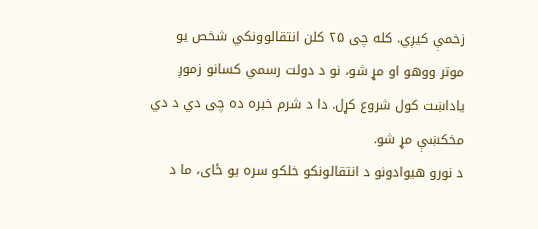زخمې کیږي. کله چی ۲۵ کلن انتقالوونکي شخص یو موتر ووهو او مړ شو، نو د دولت رسمي کسانو زموږ یاداښت کول شروع کړل. دا د شرم خبره ده چی دي د دي مخکښې مړ شو.
د نورو هیوادونو د انتقالونکو خلکو سره یو ځای، ما د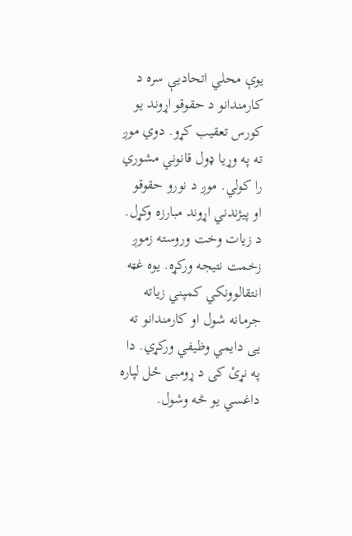یوې محلي اتحاديې سره د کارمندانو د حقوقو اړوند یو کورس تعقیب کړو. دوي موږ ته په وړیا ډول قانوني مشوري را کولي. موږ د نورو حقوقو او پیژندني اړوند مبارزه وکړل.
د زیات وخت وروسته زموږ زخمت نتیجه ورکړه. یوه غټه انتقالوونکي کمپني زیاته جرمانه شول او کارمندانو ته یی دایمي وظیفي ورکړي. دا په نړئ کی د ړومبی ځل لپاره داغسي یو څه وشول.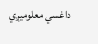داغسي معلومیږي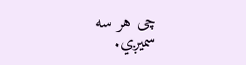چی هر سه سمیږي.